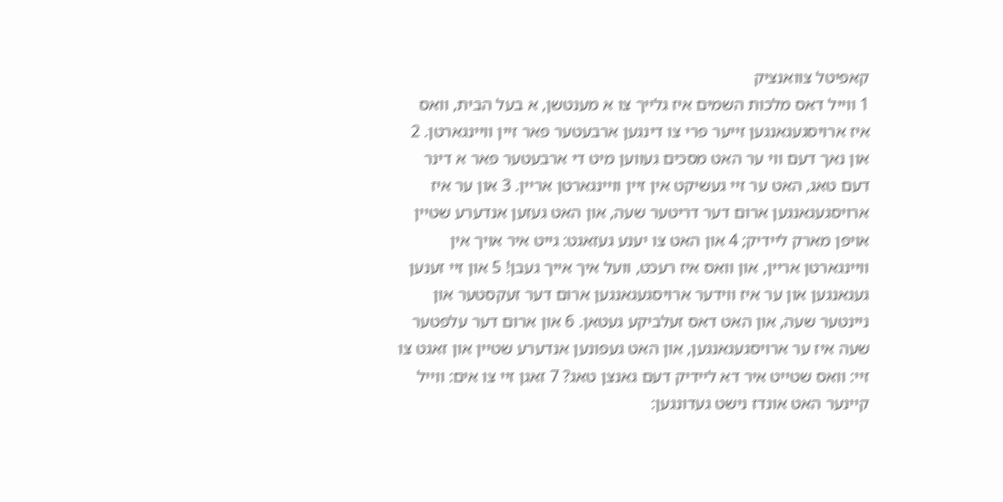קאפיטל צוואנציק
1 ווייל דאס מלכות השמים איז גלייך צו א מענטשן, א בעל הבית, וואס איז ארויסגעגאנגען זייער פרי צו דינגען ארבעטער פאר זיין וויינגארטן. 2 און נאך דעם ווי ער האט מסכים געווען מיט די ארבעטער פאר א דינר דעם טאג, האט ער זיי געשיקט אין זיין וויינגארטן אריין. 3 און ער איז ארויסגעגאנגען ארום דער דריטער שעה, און האט געזען אנדערע שטיין אויפן מארק ליידיק; 4 און האט צו יענע געזאגט: גייט איר אויך אין וויינגארטן אריין, און וואס איז רעכט, וועל איך אייך געבן! 5 און זיי זענען געגאנגען און ער איז ווידער ארויסגעגאנגען ארום דער זעקסטער און ניינטער שעה, און האט דאס זעלביקע געטאן. 6 און ארום דער עלפטער שעה איז ער ארויסגעגאנגען, און האט געפונען אנדערע שטיין און זאגט צו זיי: וואס שטייט איר דא ליידיק דעם גאנצן טאג? 7 זאגן זיי צו אים: ווייל קיינער האט אונדז נישט געדונגען: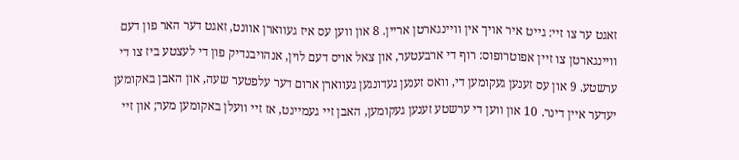זאגט ער צו זיי: גייט איר אויך אין וויינגארטן אריין. 8 און ווען עס איז געווארן אוונט, זאגט דער האר פון דעם וויינגארטן צו זיין אפוטרופוס: רוף די ארבעטער, און צאל אויס דעם לוין, אנהויבנדיק פון די לעצטע ביז צו די ערשטע. 9 און עס זענען געקומען די, וואס זענען געדונגען געווארן ארום דער עלפטער שעה, און האבן באקומען יעדער איין דינר. 10 און ווען די ערשטע זענען געקומען, האבן זיי געמיינט, אז זיי וועלן באקומען מער; און זיי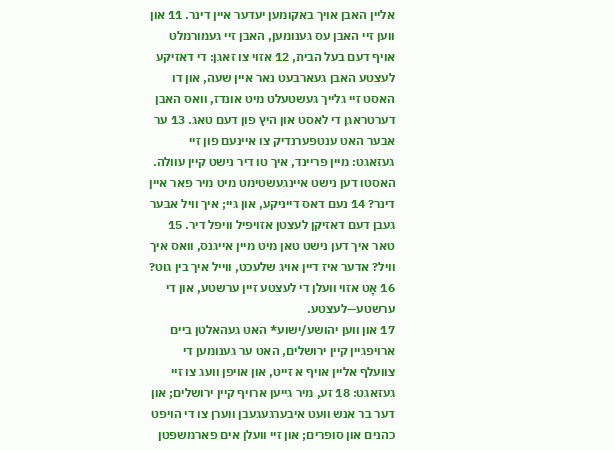אליין האבן אויך באקומען יעדער איין דינר. 11 און ווען זיי האבן עס גענומען, האבן זיי געמורמלט אויף דעם בעל הבית, 12 אזוי צו זאגן: די דאזיקע לעצטע האבן געארבעט נאר איין שעה, און דו האסט זיי גלייך געשטעלט מיט אונדז, וואס האבן דערטראגן די לאסט און היץ פון דעם טאג. 13 ער אבער האט ענטפערנדיק צו איינעם פון זיי געזאגט: מיין פריינד, איך טו דיר נישט קיין עוולה. האסטו דען נישט איינגעשטימט מיט מיר פאר איין דינר? 14 נעם דאס דייניקע, און גיי; איך וויל אבער געבן דעם דאזיקן לעצטן אזויפיל וויפל דיר. 15 טאר איך דען נישט טאן מיט מיין אייגנס, וואס איך וויל? אדער איז דיין אויג שלעכט, ווייל איך בין גוט? 16 אָט אזוי וועלן די לעצטע זיין ערשטע, און די ערשטע—לעצטע.
17 און ווען יהושע/ישוע* האט געהאלטן ביים ארויפגיין קיין ירושלים, האט ער גענומען די צוועלף אליין אויף א זייט, און אויפן וועג צו זיי געזאגט: 18 זע, מיר גייען ארויף קיין ירושלים; און דער בר אנש וועט איבערגעגעבן ווערן צו די הויפט כהנים און סופרים; און זיי וועלן אים פארמשפטן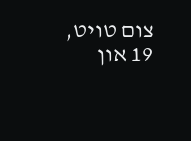צום טויט, 19 און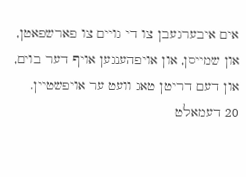אים איבערגעבן צו די גויים צו פארשפאטן, און שמייסן, און אויפהענגען אויף דער בוים, און דעם דריטן טאג וועט ער אויפשטיין.
20 דעמאלט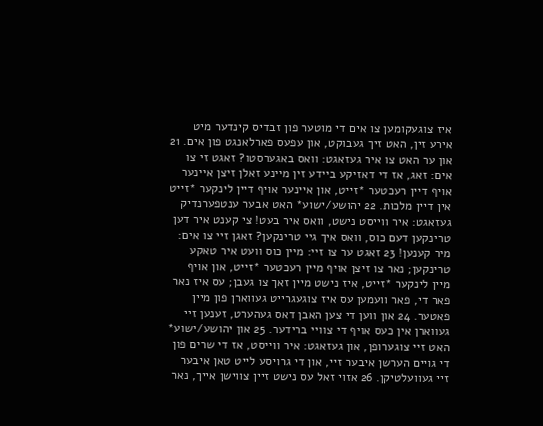איז צוגעקומען צו אים די מוטער פון זבדיס קינדער מיט אירע זין, האט זיך געבוקט, און עפעס פארלאנגט פון אים. 21 און ער האט צו איר געזאגט: וואס באגערסטו? זאגט זי צו אים: זאג, אז די דאזיקע ביידע זין מיינע זאלן זיצן איינער אויף דיין רעכטער *זייט, און איינער אויף דיין לינקער *זייט אין דיין מלכות. 22 יהושע/ישוע* האט אבער ענטפערנדיק געזאגט: איר ווייסט נישט, וואס איר בעט! צי קענט איר דען טרינקען דעם כוס, וואס איך גיי טרינקען? זאגן זיי צו אים: מיר קענען! 23 זאגט ער צו זיי: מיין כוס וועט איר טאקע טרינקען; נאר צו זיצן אויף מיין רעכטער *זייט, און אויף מיין לינקער *זייט, איז נישט מיין זאך צו געבן; עס איז נאר פאר די, פאר וועמען עס איז צוגעגרייט געווארן פון מיין פאטער. 24 און ווען די צען האבן דאס געהערט, זענען זיי געווארן אין כעס אויף די צוויי ברידער. 25 און יהושע/ישוע* האט זיי צוגערופן, און געזאגט: איר ווייסט, אז די שרים פון די גויים הערשן איבער זיי, און די גרויסע לייט טאן איבער זיי געוועלטיקן. 26 אזוי זאל עס נישט זיין צווישן אייך, נאר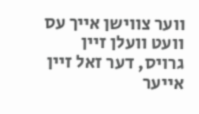ווער צווישן אייך עס וועט וועלן זיין גרויס, דער זאל זיין אייער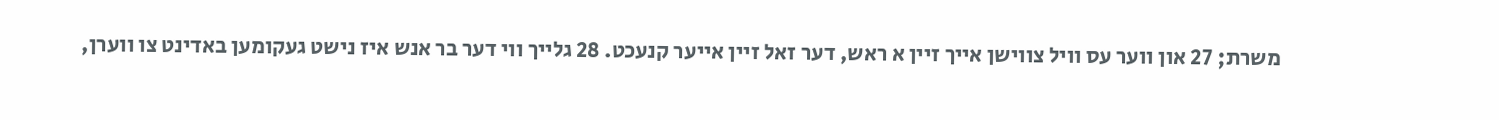משרת; 27 און ווער עס וויל צווישן אייך זיין א ראש, דער זאל זיין אייער קנעכט. 28 גלייך ווי דער בר אנש איז נישט געקומען באדינט צו ווערן,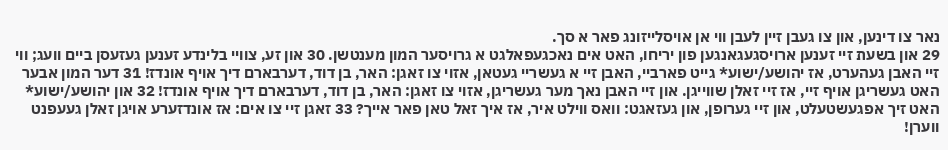נאר צו דינען, און צו געבן זיין לעבן ווי אן אויסלייזונג פאר א סך.
29 און בשעת זיי זענען ארויסגעגאנגען פון יריחו, האט אים נאכגעפאלגט א גרויסער המון מענטשן. 30 און זע, צוויי בלינדע זענען געזעסן ביים וועג; ווי זיי האבן געהערט, אז יהושע/ישוע* גייט פארביי, האבן זיי א געשריי געטאן, אזוי צו זאגן: האר, בן דוד, דערבארם דיך אויף אונדז! 31 דער המון אבער האט געשריגן אויף זיי, אז זיי זאלן שווייגן. און זיי האבן נאך מער געשריגן, אזוי צו זאגן: האר, בן דוד, דערבארם דיך אויף אונדז! 32 און יהושע/ישוע* האט זיך אפגעשטעלט, און זיי גערופן, און געזאגט: וואס ווילט איר, אז איך זאל טאן פאר אייך? 33 זאגן זיי צו אים: אז אונדזערע אויגן זאלן געעפנט ווערן!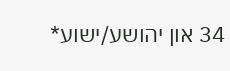34 און יהושע/ישוע*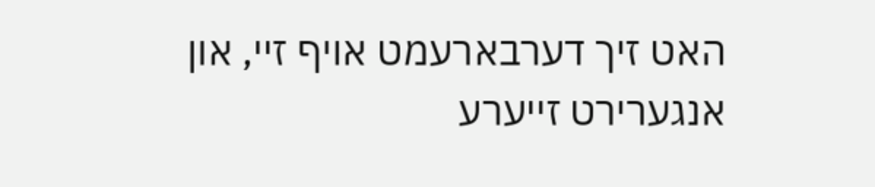האט זיך דערבארעמט אויף זיי, און אנגערירט זייערע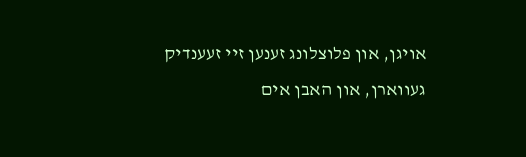אויגן, און פלוצלונג זענען זיי זעענדיק געווארן, און האבן אים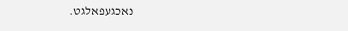נאכגעפאלגט.